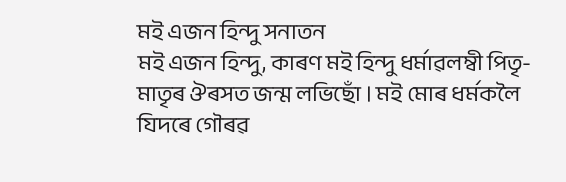মই এজন হিন্দু সনাতন
মই এজন হিন্দু, কাৰণ মই হিন্দু ধৰ্মাৱলম্বী পিতৃ-মাতৃৰ ঔৰসত জন্ম লভিছোঁ । মই মোৰ ধৰ্মকলৈ যিদৰে গৌৰৱ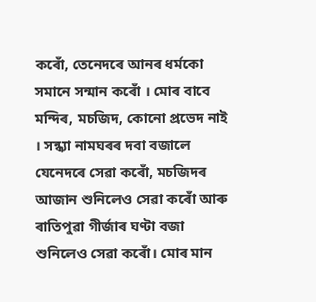কৰোঁ, তেনেদৰে আনৰ ধৰ্মকো সমানে সন্মান কৰোঁ । মোৰ বাবে মন্দিৰ, মচজিদ, কোনো প্ৰভেদ নাই । সন্ধ্যা নামঘৰৰ দবা বজালে যেনেদৰে সেৱা কৰোঁ, মচজিদৰ আজান শুনিলেও সেৱা কৰোঁ আৰু ৰাতিপুৱা গীৰ্জাৰ ঘণ্টা বজা শুনিলেও সেৱা কৰোঁ। মোৰ মান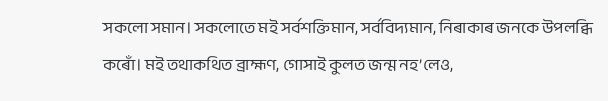সকলো সমান। সকলোতে মই সৰ্বশক্তিমান, সৰ্ববিদ্যমান, নিৰাকাৰ জনকে উপলব্ধি কৰোঁ। মই তথাকথিত ব্ৰাহ্মণ, গোসাই কুলত জন্ম নহ’লেও,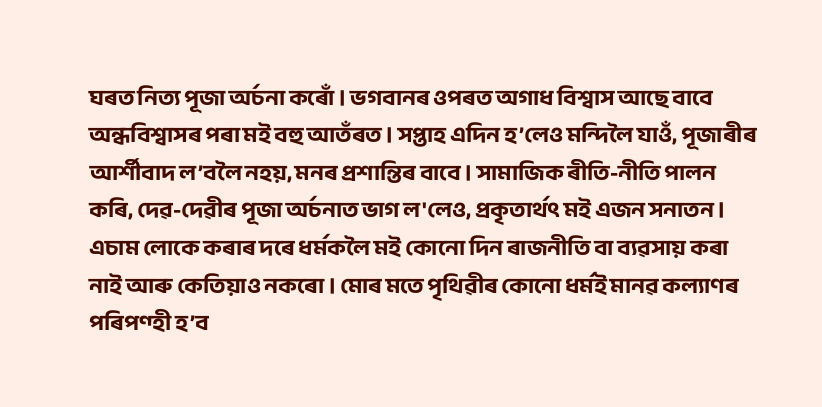ঘৰত নিত্য পূজা অৰ্চনা কৰোঁ । ভগবানৰ ওপৰত অগাধ বিশ্বাস আছে বাবে অন্ধবিশ্বাসৰ পৰা মই বহু আতঁৰত । সপ্তাহ এদিন হ’লেও মন্দিলৈ যাওঁ, পূজাৰীৰ আৰ্শীবাদ ল’বলৈ নহয়, মনৰ প্ৰশান্তিৰ বাবে । সামাজিক ৰীতি-নীতি পালন কৰি, দেৱ-দেৱীৰ পূজা অৰ্চনাত ভাগ ল'লেও, প্ৰকৃতাৰ্থৎ মই এজন সনাতন। এচাম লোকে কৰাৰ দৰে ধৰ্মকলৈ মই কোনো দিন ৰাজনীতি বা ব্যৱসায় কৰা নাই আৰু কেতিয়াও নকৰো । মোৰ মতে পৃথিৱীৰ কোনো ধৰ্মই মানৱ কল্যাণৰ পৰিপণ্হী হ’ব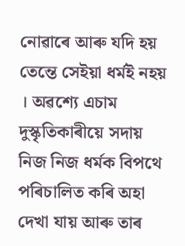নোৱাৰে আৰু যদি হয় তেন্তে সেইয়া ধৰ্মই নহয় । অৱশ্যে এচাম দুস্কৃতিকাৰীয়ে সদায় নিজ নিজ ধৰ্মক বিপথে পৰিচালিত কৰি অহা দেখা যায় আৰু তাৰ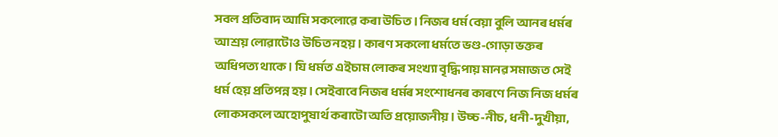সবল প্ৰতিবাদ আমি সকলোৱে কৰা উচিত । নিজৰ ধৰ্ম বেয়া বুলি আনৰ ধৰ্মৰ আশ্রয় লোৱাটোও উচিত নহয়। কাৰণ সকলো ধৰ্মতে ভণ্ড-গোড়া ভক্তৰ অধিপত্য থাকে। যি ধৰ্মত এইচাম লোকৰ সংখ্যা বৃদ্ধিপায় মানৱ সমাজত সেই ধৰ্ম হেয় প্ৰতিপন্ন হয় । সেইবাবে নিজৰ ধৰ্মৰ সংশোধনৰ কাৰণে নিজ নিজ ধৰ্মৰ লোকসকলে অহোপুষাৰ্থ কৰাটো অতি প্ৰয়োজনীয় । উচ্চ-নীচ, ধনী-দুখীয়া,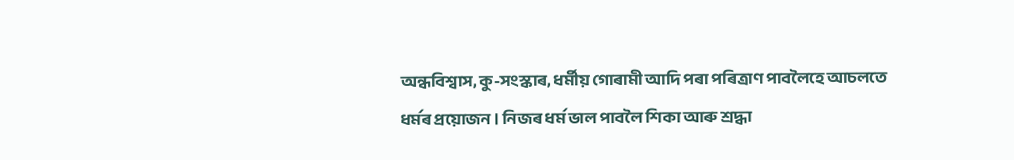অন্ধবিশ্বাস, কু-সংস্কাৰ, ধৰ্মীয় গোৰামী আদি পৰা পৰিত্ৰাণ পাবলৈহে আচলতে ধৰ্মৰ প্ৰয়োজন । নিজৰ ধৰ্ম ভাল পাবলৈ শিকা আৰু শ্ৰদ্ধা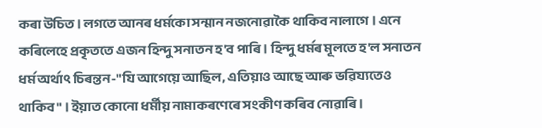কৰা উচিত। লগতে আনৰ ধৰ্মকো সন্মান নজনোৱাকৈ থাকিব নালাগে । এনে কৰিলেহে প্ৰকৃততে এজন হিন্দু সনাতন হ'ব পাৰি । হিন্দু ধৰ্মৰ মূলতে হ'ল সনাতন ধৰ্ম অৰ্থাৎ চিৰন্তন-"যি আগেয়ে আছিল, এতিয়াও আছে আৰু ভৱিয্যতেও থাকিব" । ইয়াত কোনো ধৰ্মীয় নামাকৰণেৰে সংকীণ কৰিব নোৱাৰি ।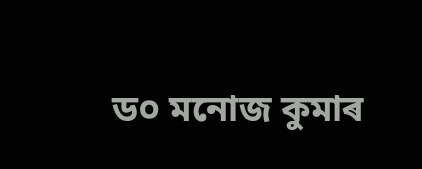ড০ মনোজ কুমাৰ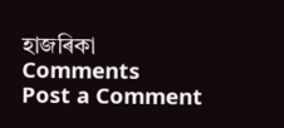হাজৰিকা
Comments
Post a Comment